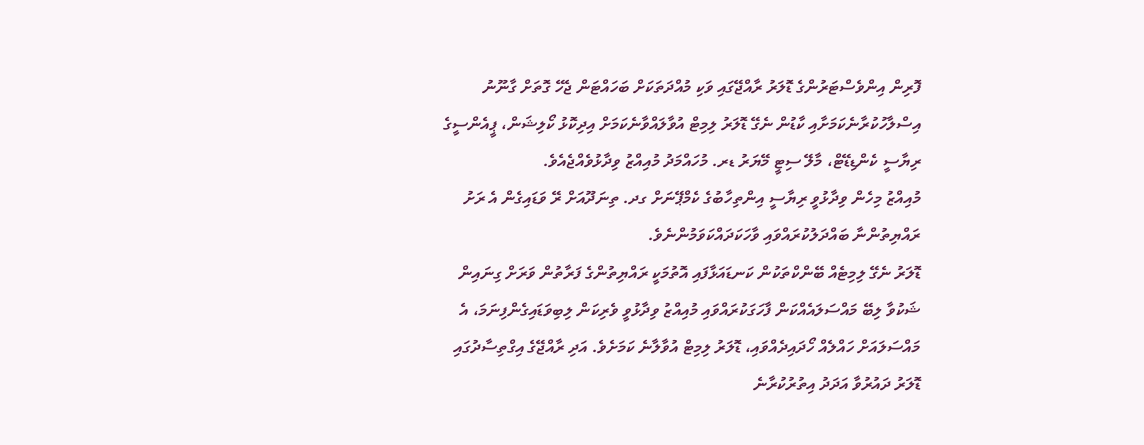ފޮރިން އިންވެސްޓަރުންގެ ޑޮލަރު ރާއްޖޭގައި ވަކި މުއްދަތަކަށް ބަހައްޓަން ޖެހޭ ގޮތަށް ގާނޫނު އިސްލާހުކުރާނެކަމަށާއި ކާޑުން ނެގޭ ޑޮލަރު ލިމިޓް އުވާލައްވާނެކަމަށް އިދިކޮޅު ކޯލިޝަން، ޕީއެންސީގެ ރިޔާސީ ކެންޑިޑޭޓް، މާލޭ ސިޓީ މޭޔަރު ޑރ. މުހައްމަދު މުއިއްޒު ވިދާޅުވެއްޖެއެވެ.
މުއިއްޒު މިހެން ވިދާޅުވީ ރިޔާސީ އިންތިހާބުގެ ކެމްޕޭނަށް ގދ. ތިނަދޫއަށް ރޭ ވަޑައިގެން އެ ރަށު ރައްޔިތުންނާ ބައްދަލުކުރައްވައި ވާހަކަދައްކަވަމުންނެވެ.
ޑޮލަރު ނެގޭ ލިމިޓެއް ބޭންކްތަކުން ކަނޑައަޅާފައި އޮތުމަކީ ރައްޔިތުންގެ ފަރާތުން ވަރަށް ގިނައިން ޝަކުވާ ލިބޭ މައްސަލައެއްކަން ފާހަގަކުރައްވައި މުއިއްޒު ވިދާޅުވީ ވެރިކަން ލިބިވަޑައިގެންފިނަމަ، އެ މައްސަލައަށް ހައްލެއް ހޯދައިދެއްވައި، ޑޮލަރު ލިމިޓް އުވާލާނެ ކަމަށެވެ. އަދި ރާއްޖޭގެ އިގްތިސާދުގައި ޑޮލަރު ދައުރުވާ އަދަދު އިތުރުކުރާނެ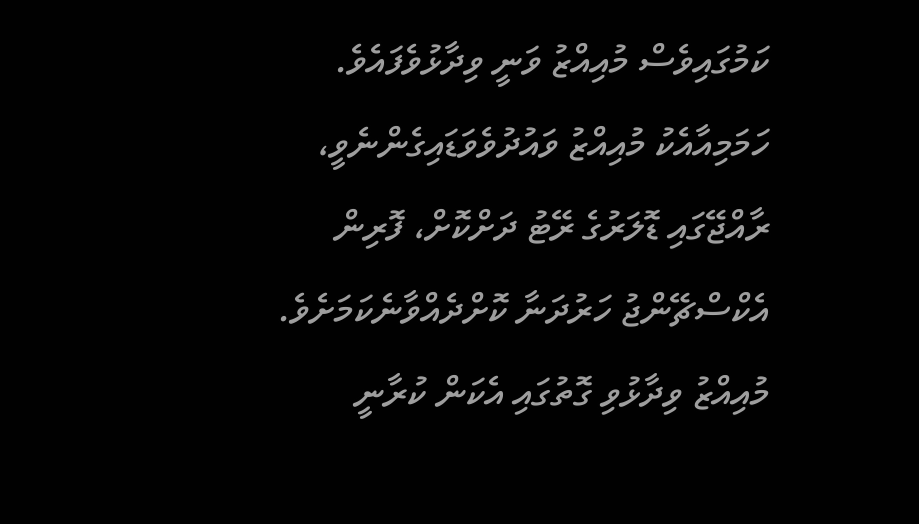ކަމުގައިވެސް މުއިއްޒު ވަނީ ވިދާޅުވެފައެވެ.
ހަމަމިއާއެކު މުއިއްޒު ވައުދުވެވަޑައިގެންނެވީ، ރާއްޖޭގައި ޑޮލަރުގެ ރޭޓު ދަށްކޮށް، ފޮރިން އެކްސްޗޭންޖު ހަރުދަނާ ކޮށްދެއްވާނެކަމަށެވެ. މުއިއްޒު ވިދާޅުވި ގޮތުގައި އެކަން ކުރާނީ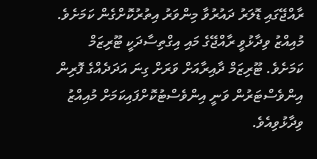ރާއްޖޭގައި ޑޮލަރު ދައުރުވާ މިންވަރު އިތުރުކޮށްގެން ކަމަށެވެ.
މުއިއްޒު ވިދާޅުވީ ރާއްޖޭގެ މައި އިގްތިސާދަކީ ޓޫރިޒަމް ކަމަށެވެ. ޓޫރިޒަމް ދާއިރާއަށް ވަރަށް ގިނަ އަދަދެއްގެ ފޮރިން އިންވެސްޓަރުން ވަނީ އިންވެސްޓުކޮށްފައިކަމަށް މުއިއްޒު ވިދާޅުވިއެވެ.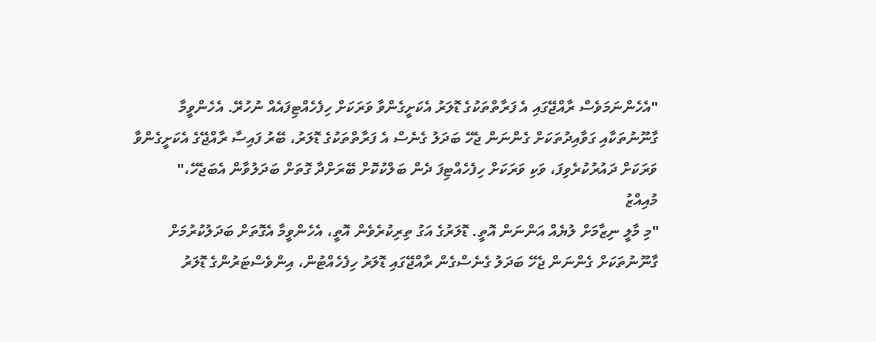"އެހެންނަމަވެސް ރާއްޖޭގައި އެ ފަރާތްތަކުގެ ޑޮލަރު އެކަށީގެންވާ ވަރަކަށް ހިފެހެއްޓިފައެއް ނުހުރޭ. އެހެންވީމާ ގާނޫނުތަކާއި ގަވާއިދުތަކަށް ގެންނަން ޖެހޭ ބަދަލު ގެނެސް އެ ފަރާތްތަކުގެ ޑޮލަރު، ބޭރު ފައިސާ ރާއްޖޭގެ އެކަށީގެންވާ ވަރަކަށް ދައުރުކުރެވިފަ، ވަކި ވަރަކަށް ހިފެހެއްޓިފަ ދެން ބަލްކުކޮށް ބޭރަށްދާ ގޮތަށް ބަދަލުވާން އެބަޖެހޭ،"
މުއިއްޒު
"މި މާލީ ނިޒާމަށް ލުޔެއް އަންނަން އޮތީ. ޑޮލަރުގެ އަގު ތިރިކުރެވެން އޮތީ، އެހެންވީމާ އެގޮތަށް ބަދަލުކުރުމަށް ގާނޫނުތަކަށް ގެންނަން ޖެހޭ ބަދަލު ގެނެސްގެން ރާއްޖޭގައި ޑޮލަރު ހިފެހެއްޓުން، އިންވެސްޓަރުންގެ ޑޮލަރު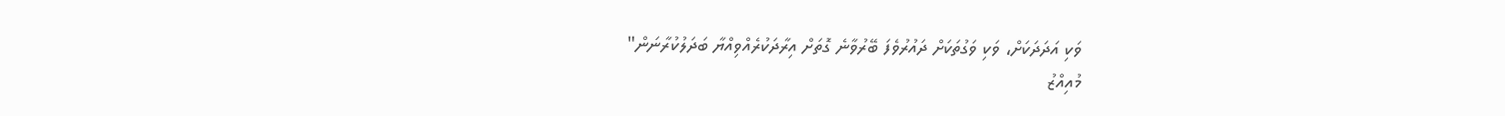ވަކި އަދަދަކަށް، ވަކި ވަގުތަކަށް ދައުރުވެފަ ބޭރުވާނެ ގޮތަށް އިރާދަކުރެއްވިއްޔާ ބަދަލުކުރާނަން"
މުއިއްޒު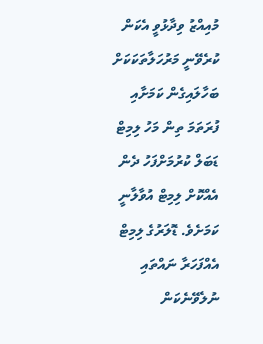މުއިއްޒު ވިދާޅުވީ އެކަން ކުރެވޭނީ މަރުހަލާތަކަކަށް ބަހާލައިގެން ކަމަށާއި ފުރަތަމަ ތިން މަހު ލިމިޓް ޑަބަލް ކުރުމަށްފަހު ދެން އެއްކޮށް ލިމިޓް އުވާލާނީ ކަމަށެވެ. ޑޮލަރުގެ ލިމިޓް އެއްފަހަރާ ނައްތައި ނުލެވޭނެކަން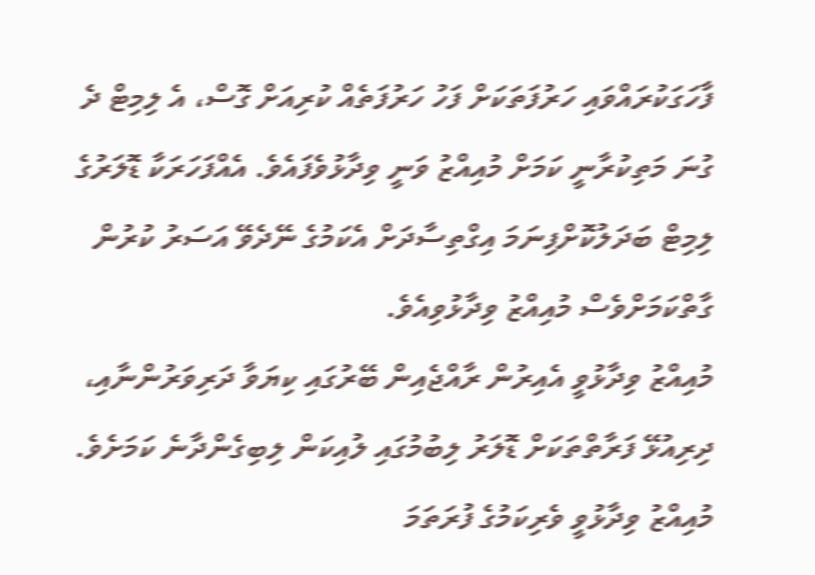ފާހަގަކުރައްވައި ހަރުފަތަކަށް ފަހު ހަރުފަތެއް ކުރިއަށް ގޮސް، އެ ލިމިޓް ދެ ގުނަ މަތިކުރާނީ ކަމަށް މުއިއްޒު ވަނީ ވިދާޅުވެފައެވެ. އެއްފަހަރަކާ ޑޮލަރުގެ ލިމިޓް ބަދަލުކޮށްފިނަމަ އިގްތިސާދަށް އެކަމުގެ ނޭދެވޭ އަސަރު ކުރުން ގާތްކަމަށްވެސް މުއިއްޒު ވިދާޅުވިއެވެ.
މުއިއްޒު ވިދާޅުވީ އެއިރުން ރާއްޖެއިން ބޭރުގައި ކިޔަވާ ދަރިވަރުންނާއި، ދިރިއުޅޭ ފަރާތްތަކަށް ޑޮލަރު ލިބުމުގައި ލުއިކަން ލިބިގެންދާނެ ކަމަށެވެ. މުއިއްޒު ވިދާޅުވީ ވެރިކަމުގެ ފުރަތަމަ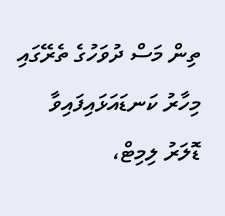ތިން މަސް ދުވަހުގެ ތެރޭގައި މިހާރު ކަނޑައަޅައިފައިވާ ޑޮލަރު ލިމިޓް،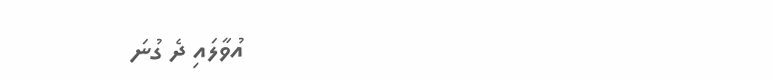އުވާލައި ދެ ގުނަ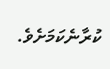ކުރާނެކަމަށެވެ.